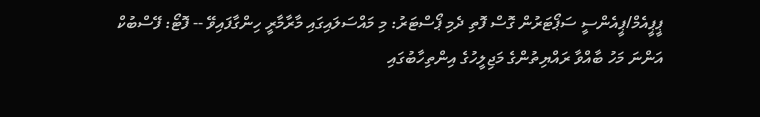ޕީޕީއެމް/ޕީއެންސީ ސަޕޯޓަރުން ގޮސް ފޮތި ދެމި ޕޯސްޓަރު: މި މައްސަލައިގައި މާރާމާރީ ހިންގާފައިވޭ -- ފޮޓޯ: ފޭސްބުކް
އަންނަ މަހު ބާއްވާ ރައްޔިތުންގެ މަޖިލީހުގެ އިންތިހާބުގައި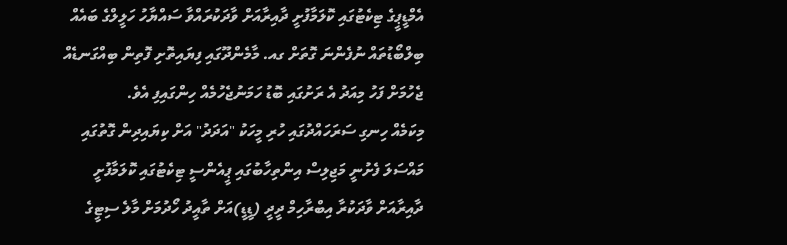އެމްޑީޕީގެ ޓިކެޓުގައި ކޮލަމާފުށީ ދާއިރާއަށް ވާދަކުރައްވާ ސައްޔާހު ހަލީލްގެ ބައެއް ބިލްބޯޑުތައް ނުފެންނަ ގޮތަށް ގއ. މާމެންދޫގައި ފިޔައިތޮށި ފޮތިން ބިއްގަނޑެއް ޖެހުމަށް ފަހު މިއަދު އެ ރަށުގައި ބޮޑު ހަމަނުޖެހުމެއް ހިންގައިފި އެވެ.
މިކަމެއް ހިނގި ސަރަހައްދުގައި ހުރި މީހަކު "އަދަދު" އަށް ކިޔައިދިން ގޮތުގައި މައްސަލަ ފެށުނީ މަޖިލިސް އިންތިހާބުގައި ޕީއެންސީ ޓިކެޓުގައި ކޮލަމާފުށީ ދާއިރާއަށް ވާދަކުރާ އިބްރާހިމް ދީދީ (ޑީޑީ)އަށް ތާއީދު ހޯދުމަށް މާލެ ސިޓީގެ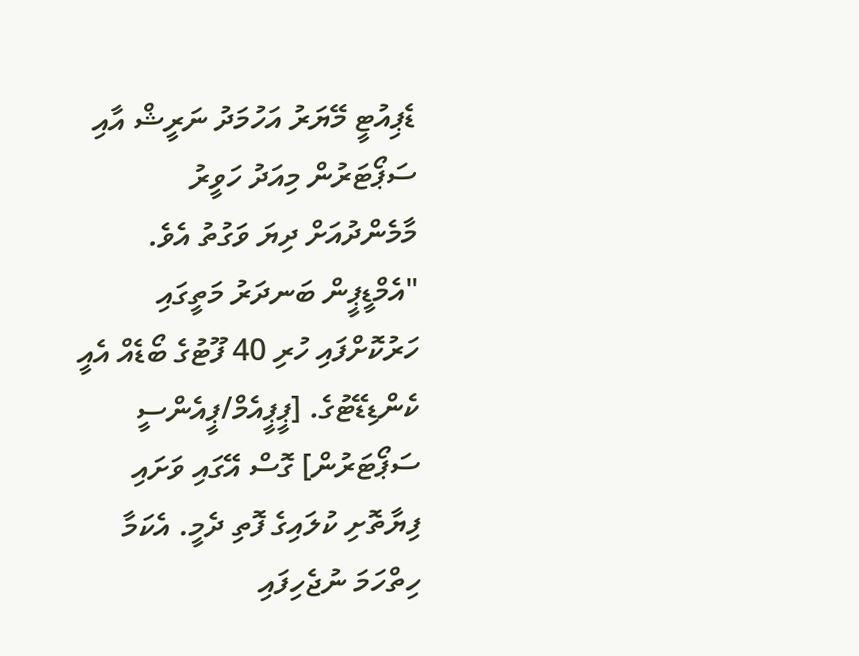ޑެޕިއުޓީ މޭޔަރު އަހުމަދު ނަރީޝް އާއި ސަޕޯޓަރުން މިއަދު ހަވީރު މާމެންދުއަށް ދިޔަ ވަގުތު އެވެ.
"އެމްޑީޕީން ބަނދަރު މަތީގައި ހަރުކޮށްފައި ހުރި 40 ފޫޓުގެ ބޯޑެއް އެއީ ކެންޑިޑޭޓުގެ. [ޕީޕީއެމް/ޕީއެންސީ ސަޕޯޓަރުން] ގޮސް އޭގައި ވަށައި ފިޔާތޮށި ކުލައިގެ ފޮތި ދެމީ. އެކަމާ ހިތްހަމަ ނުޖެހިފައި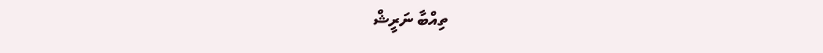ތިއްބާ ނަރީޝް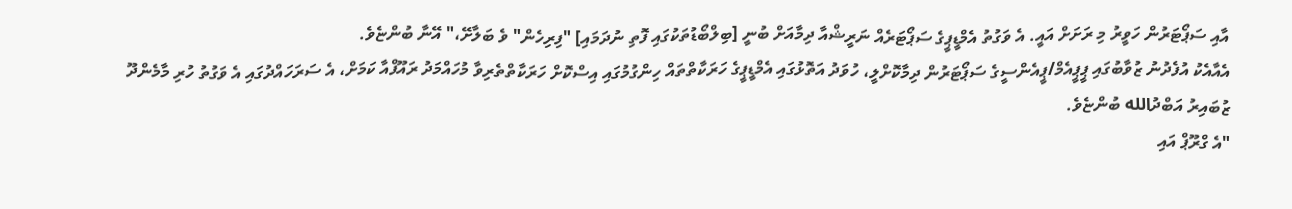އާއި ސަޕޯޓަރުން ހަވީރު މި ރަށަށް އައީ. އެ ވަގުތު އެމްޑީޕީގެ ސަޕޯޓަރެއް ނަރީޝްއާ ދިމާއަށް ބުނީ [ބިލްބޯޑުތަކުގައި ފޮތި ނުދަމައި] "ފިރިހެން" ވެ ބަލާށޭ،" އޭނާ ބުންޏެވެ.
އެއާއެކު އުފެދުނު ޒުވާބުގައި ޕީޕީއެމް/ޕީއެންސީގެ ސަޕޯޓަރުން ދިމާކޮށްލީ، ހުވަދު އަތޮޅުގައި އެމްޑީޕީގެ ހަރަކާތްތައް ހިންގުމުގައި އިސްކޮށް ހަރަކާތްތެރިވާ މުހައްމަދު ރައޫފްއާ ކަމަށް، އެ ސަރަހައްދުގައި އެ ވަގުތު ހުރި މާމެންދޫ ޒުބައިރު އަބްދުالله ބުންޏެވެ.
"އެ ގްރޫޕް އައި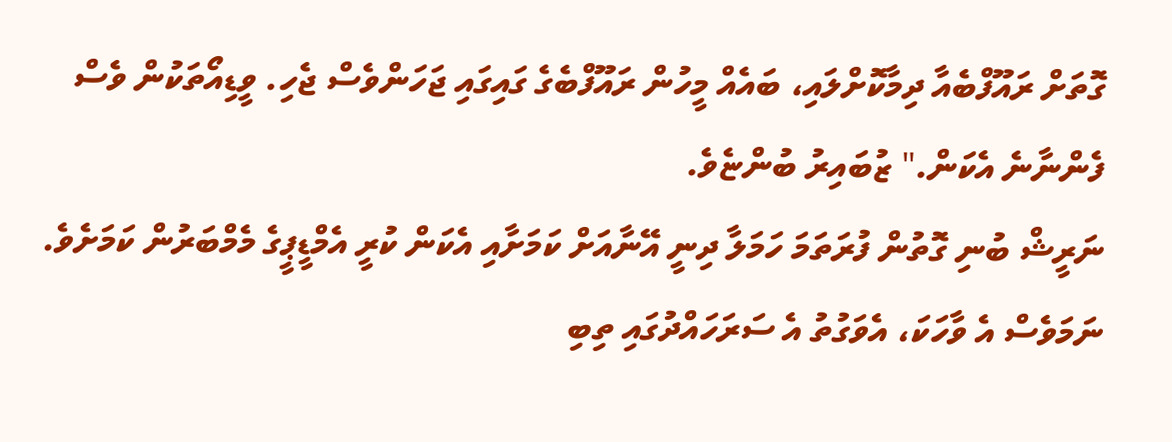ގޮތަށް ރައޫފްބެއާ ދިމާކޮށްލައި، ބައެއް މީހުން ރައޫފްބެގެ ގައިގައި ޖަހަންވެސް ޖެހި. ވީޑިއޯތަކުން ވެސް ފެންނާނެ އެކަން." ޒުބައިރު ބުންޏެވެ.
ނަރީޝް ބުނި ގޮތުން ފުރަތަމަ ހަމަލާ ދިނީ އޭނާއަށް ކަމަށާއި އެކަން ކުރީ އެމްޑީޕީގެ މެމްބަރުން ކަމަށެވެ.
ނަމަވެސް އެ ވާހަކަ، އެވަގުތު އެ ސަރަހައްދުގައި ތިބި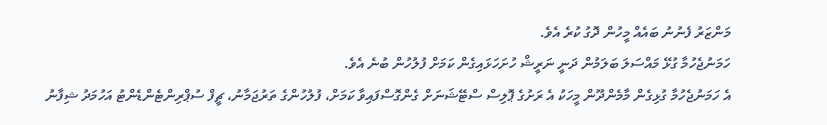މަންޒަރު ފެނުނު ބައެއް މީހުން ދޮގު ކުރެ އެވެ.
ހަމަނުޖެހުމާ ގުޅޭ މައްސަލަ ބަލަމުން ދަނީ ނަރީޝް ހުށަހަޅައިގެން ކަމަށް ފުލުހުން ބުނެ އެވެ.
އެ ހަމަނުޖެހުމާ ގުޅިގެން މާމެންދޫން މީހަކު އެ ރަށުގެ ޕޮލިސް ސްޓޭޝަނަށް ގެންގޮސްފައިވާ ކަމަށް، ފުލުހުންގެ ތަރުޖަމާނު، ޗީފް ސުޕްރިންޓެންޑެންޓު އަހުމަދު ޝިފާނު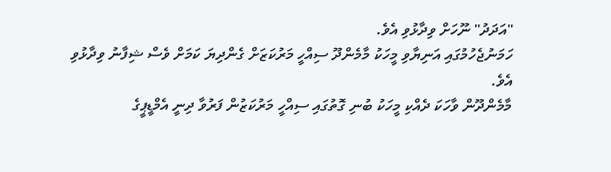"އަދަދު" ނޫހަށް ވިދާޅުވި އެވެ.
ހަމަނުޖެހުމުގައި އަނިޔާވި މީހަކު މާމެންދޫ ސިއްހީ މަރުކަޒަށް ގެންދިޔަ ކަމަށް ވެސް ޝިފާނު ވިދާޅުވި އެވެ.
މާމެންދޫން ވާހަކަ ދެއްކި މީހަކު ބުނި ގޮތުގައި ސިއްހީ މަރުކަޒުން ފަރުވާ ދިނީ އެމްޑީޕީގެ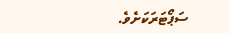ސަޕޯޓަރަކަށެވެ.